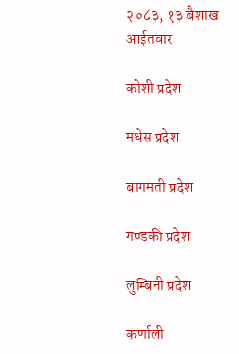२०८३, १३ बैशाख आईतवार

कोशी प्रदेश

मधेस प्रदेश

बागमती प्रदेश

गण्डकी प्रदेश

लुम्बिनी प्रदेश

कर्णाली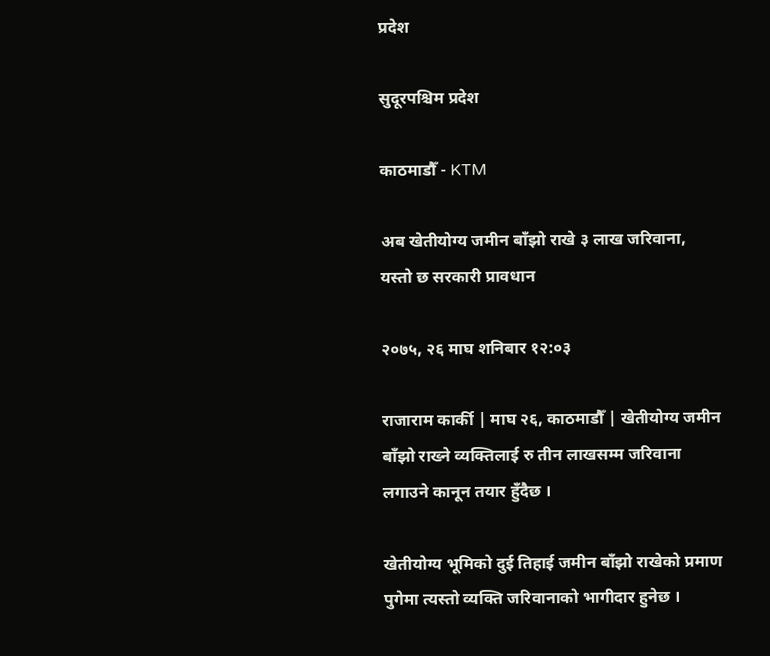प्रदेश

सुदूरपश्चिम प्रदेश

काठमाडौँ - KTM

अब खेतीयोग्य जमीन बाँझो राखे ३ लाख जरिवाना, यस्तो छ सरकारी प्रावधान

२०७५, २६ माघ शनिबार १२:०३

राजाराम कार्की | माघ २६, काठमाडौँ | खेतीयोग्य जमीन बाँझो राख्ने व्यक्तिलाई रु तीन लाखसम्म जरिवाना लगाउने कानून तयार हुँदैछ ।

खेतीयोग्य भूमिको दुई तिहाई जमीन बाँझो राखेको प्रमाण पुगेमा त्यस्तो व्यक्ति जरिवानाको भागीदार हुनेछ ।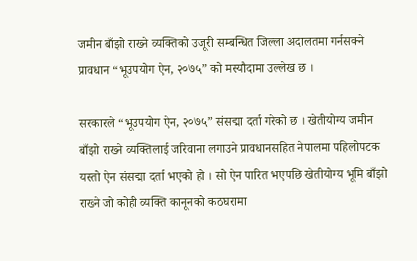जमीन बाँझो राख्ने व्यक्तिको उजूरी सम्बन्धित जिल्ला अदालतमा गर्नसक्ने प्रावधान “भूउपयोग ऐन, २०७५” को मस्यौदामा उल्लेख छ ।

सरकारले “भूउपयोग ऐन, २०७५” संसद्मा दर्ता गरेको छ । खेतीयोग्य जमीन बाँझो राख्ने व्यक्तिलाई जरिवाना लगाउने प्रावधानसहित नेपालमा पहिलोपटक यस्तो ऐन संसद्मा दर्ता भएको हो । सो ऐन पारित भएपछि खेतीयोग्य भूमि बाँझो राख्ने जो कोही व्यक्ति कानूनको कठघरामा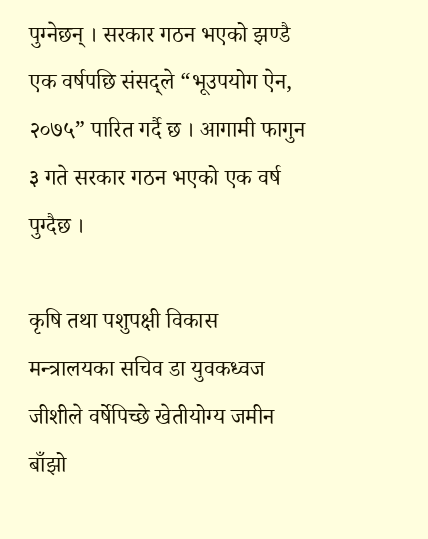पुग्नेछन् । सरकार गठन भएको झण्डै एक वर्षपछि संसद्ले “भूउपयोग ऐन, २०७५” पारित गर्दै छ । आगामी फागुन ३ गते सरकार गठन भएको एक वर्ष पुग्दैछ ।

कृषि तथा पशुपक्षी विकास मन्त्रालयका सचिव डा युवकध्वज जीशीले वर्षेपिच्छे खेतीयोग्य जमीन बाँझो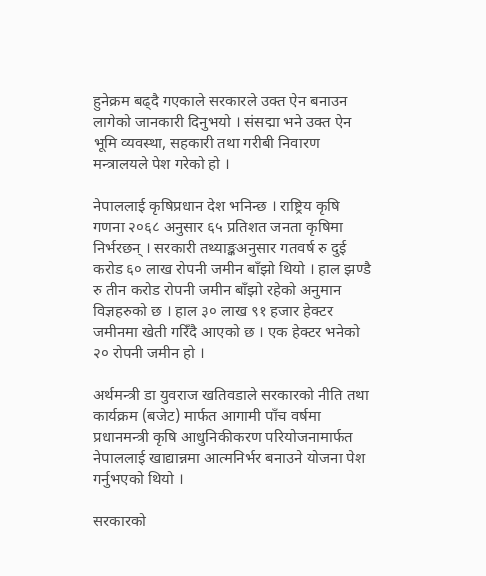हुनेक्रम बढ्दै गएकाले सरकारले उक्त ऐन बनाउन लागेको जानकारी दिनुभयो । संसद्मा भने उक्त ऐन भूमि व्यवस्था, सहकारी तथा गरीबी निवारण मन्त्रालयले पेश गरेको हो ।

नेपाललाई कृषिप्रधान देश भनिन्छ । राष्ट्रिय कृषि गणना २०६८ अनुसार ६५ प्रतिशत जनता कृषिमा निर्भरछन् । सरकारी तथ्याङ्कअनुसार गतवर्ष रु दुई करोड ६० लाख रोपनी जमीन बाँझो थियो । हाल झण्डै रु तीन करोड रोपनी जमीन बाँझो रहेको अनुमान विज्ञहरुको छ । हाल ३० लाख ९१ हजार हेक्टर जमीनमा खेती गरिँदै आएको छ । एक हेक्टर भनेको २० रोपनी जमीन हो ।

अर्थमन्त्री डा युवराज खतिवडाले सरकारको नीति तथा कार्यक्रम (बजेट) मार्फत आगामी पाँच वर्षमा प्रधानमन्त्री कृषि आधुनिकीकरण परियोजनामार्फत नेपाललाई खाद्यान्नमा आत्मनिर्भर बनाउने योजना पेश गर्नुभएको थियो ।

सरकारको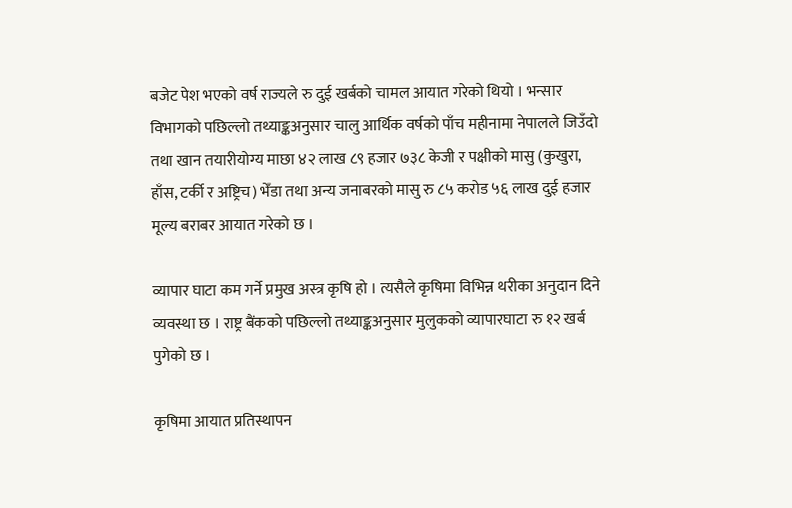बजेट पेश भएको वर्ष राज्यले रु दुई खर्बको चामल आयात गरेको थियो । भन्सार विभागको पछिल्लो तथ्याङ्कअनुसार चालु आर्थिक वर्षको पाँच महीनामा नेपालले जिउँदो तथा खान तयारीयोग्य माछा ४२ लाख ८९ हजार ७३८ केजी र पक्षीको मासु (कुखुरा, हाँस, टर्की र अष्ट्रिच) भेँडा तथा अन्य जनाबरको मासु रु ८५ करोड ५६ लाख दुई हजार मूल्य बराबर आयात गरेको छ ।

व्यापार घाटा कम गर्ने प्रमुख अस्त्र कृषि हो । त्यसैले कृषिमा विभिन्न थरीका अनुदान दिने व्यवस्था छ । राष्ट्र बैंकको पछिल्लो तथ्याङ्कअनुसार मुलुकको व्यापारघाटा रु १२ खर्ब पुगेको छ ।

कृषिमा आयात प्रतिस्थापन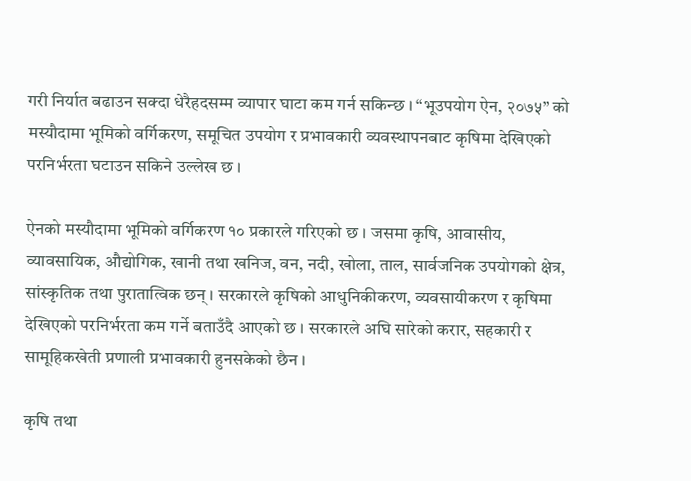गरी निर्यात बढाउन सक्दा धेरैहदसम्म व्यापार घाटा कम गर्न सकिन्छ । “भूउपयोग ऐन, २०७५” को मस्यौदामा भूमिको वर्गिकरण, समूचित उपयोग र प्रभावकारी व्यवस्थापनबाट कृषिमा देखिएको परनिर्भरता घटाउन सकिने उल्लेख छ ।

ऐनको मस्यौदामा भूमिको वर्गिकरण १० प्रकारले गरिएको छ । जसमा कृषि, आवासीय, व्यावसायिक, औद्योगिक, खानी तथा खनिज, वन, नदी, खोला, ताल, सार्वजनिक उपयोगको क्षेत्र, सांस्कृतिक तथा पुरातात्विक छन् । सरकारले कृषिको आधुनिकीकरण, व्यवसायीकरण र कृषिमा देखिएको परनिर्भरता कम गर्ने बताउँदै आएको छ । सरकारले अघि सारेको करार, सहकारी र सामूहिकखेती प्रणाली प्रभावकारी हुनसकेको छैन ।

कृषि तथा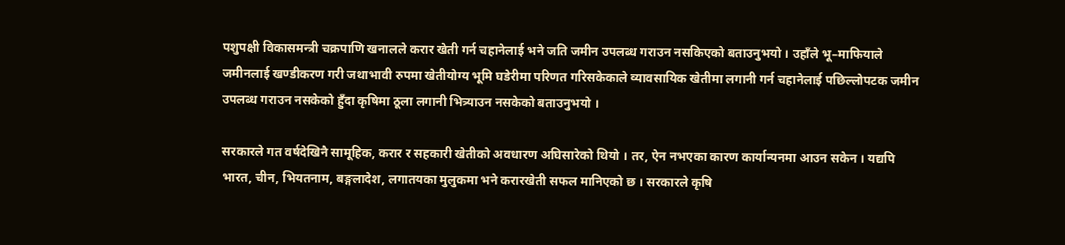पशुपक्षी विकासमन्त्री चक्रपाणि खनालले करार खेती गर्न चहानेलाई भने जति जमीन उपलब्ध गराउन नसकिएको बताउनुभयो । उहाँले भू–माफियाले जमीनलाई खण्डीकरण गरी जथाभावी रुपमा खेतीयोग्य भूमि घडेरीमा परिणत गरिसकेकाले व्यावसायिक खेतीमा लगानी गर्न चहानेलाई पछिल्लोपटक जमीन उपलब्ध गराउन नसकेको हुँदा कृषिमा ठूला लगानी भित्र्याउन नसकेको बताउनुभयो ।

सरकारले गत वर्षदेखिनै सामूहिक, करार र सहकारी खेतीको अवधारण अघिसारेको थियो । तर, ऐन नभएका कारण कार्यान्यनमा आउन सकेन । यद्यपि भारत, चीन, भियतनाम, बङ्गलादेश, लगातयका मुलुकमा भने करारखेती सफल मानिएको छ । सरकारले कृषि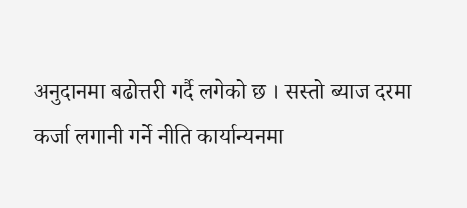अनुदानमा बढोत्तरी गर्दै लगेको छ । सस्तो ब्याज दरमा कर्जा लगानी गर्ने नीति कार्यान्यनमा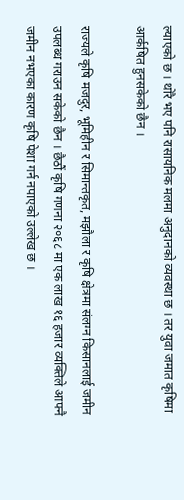ल्याएको छ । थोरै भए पनि रासायनिक मलमा अनुदानको व्यवस्था छ । तर युवा जमात कृषिमा आर्कषित हुनसकेको छैन ।

राज्यले कृषि मजदुर, भूमिहीन र सिमान्तकृत, मझौला र कृषि क्षेत्रमा संलग्न किसानलाई जमीन उपलब्ध गराउन सकेको छैन । छैठौं कृषि गणना २०६८ मा एक लाख १६ हजार व्यक्तिले आफ्नै जमीन नभएका कारण कृषि पेशा गर्न नपाएको उल्लेख छ ।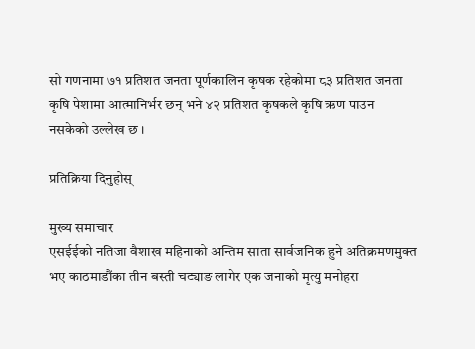सो गणनामा ७१ प्रतिशत जनता पूर्णकालिन कृषक रहेकोमा ८३ प्रतिशत जनता कृषि पेशामा आत्मानिर्भर छन् भने ४२ प्रतिशत कृषकले कृषि ऋण पाउन नसकेको उल्लेख छ ।

प्रतिक्रिया दिनुहोस्

मुख्य समाचार
एसईईको नतिजा वैशाख महिनाको अन्तिम साता सार्वजनिक हुने अतिक्रमणमुक्त भए काठमाडौंका तीन बस्ती चट्याङ लागेर एक जनाको मृत्यु मनोहरा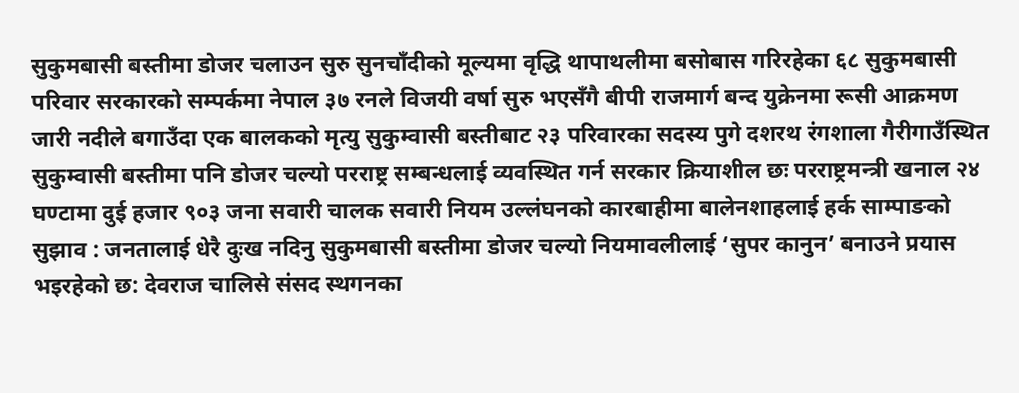सुकुमबासी बस्तीमा डोजर चलाउन सुरु सुनचाँदीको मूल्यमा वृद्धि थापाथलीमा बसोबास गरिरहेका ६८ सुकुमबासी परिवार सरकारको सम्पर्कमा नेपाल ३७ रनले विजयी वर्षा सुरु भएसँगै बीपी राजमार्ग बन्द युक्रेनमा रूसी आक्रमण जारी नदीले बगाउँदा एक बालकको मृत्यु सुकुम्वासी बस्तीबाट २३ परिवारका सदस्य पुगे दशरथ रंगशाला गैरीगाउँस्थित सुकुम्वासी बस्तीमा पनि डोजर चल्यो परराष्ट्र सम्बन्धलाई व्यवस्थित गर्न सरकार क्रियाशील छः परराष्ट्रमन्त्री खनाल २४ घण्टामा दुई हजार ९०३ जना सवारी चालक सवारी नियम उल्लंघनको कारबाहीमा बालेनशाहलाई हर्क साम्पाङको सुझाव : जनतालाई धेरै दुःख नदिनु सुकुमबासी बस्तीमा डोजर चल्यो नियमावलीलाई ‘सुपर कानुन’ बनाउने प्रयास भइरहेको छ: देवराज चालिसे संसद स्थगनका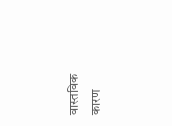वास्तविक कारण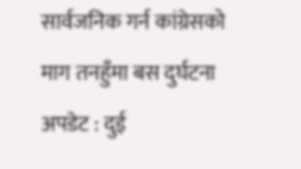सार्वजनिक गर्न कांग्रेसको माग तनहुँमा बस दुर्घटना अपडेट : दुई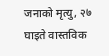जनाको मृत्यु, २७ घाइते वास्तविक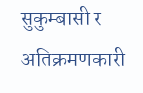सुकुम्बासी र अतिक्रमणकारी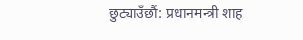छुट्याउँछौं: प्रधानमन्त्री शाह